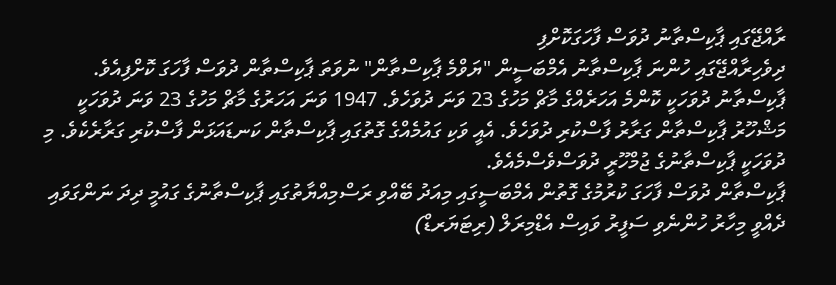ރާއްޖޭގައި ޕާކިސްތާނު ދުވަސް ފާހަގަކޮށްފި
ދިވެހިރާއްޖޭގައި ހުންނަ ޕާކިސްތާނު އެމްބަސީން "ޔަވްމެ ޕާކިސްތާން" ނުވަތަ ޕާކިސްތާން ދުވަސް ފާހަގަ ކޮށްފިއެވެ. ޕާކިސްތާނު ދުވަހަކީ ކޮންމެ އަހަރެއްގެ މާޗް މަހުގެ 23 ވަނަ ދުވަހެވެ. 1947 ވަނަ އަހަރުގެ މާޗް މަހުގެ 23 ވަނަ ދުވަހަކީ މަޝްހޫރު ޕާކިސްތާން ގަރާރު ފާސްކުރި ދުވަހެވެ. އެއީ ވަކި ގައުމެއްގެ ގޮތުގައި ޕާކިސްތާން ކަނޑައަޅަން ފާސްކުރި ގަރާރެކެވެ. މި ދުވަހަކީ ޕާކިސްތާނުގެ ޖުމްހޫރީ ދުވަސްވެސްމެއެވެ.
ޕާކިސްތާން ދުވަސް ފާހަގަ ކުރުމުގެ ގޮތުން އެމްބަސީގައި މިއަދު ބޭއްވި ރަސްމިއްޔާތުގައި ޕާކިސްތާނުގެ ގައުމީ ދިދަ ނަންގަވައި ދެއްވީ މިހާރު ހުންނެވި ސަފީރު ވައިސް އެޑްމިރަލް (ރިޓަޔަރޑް)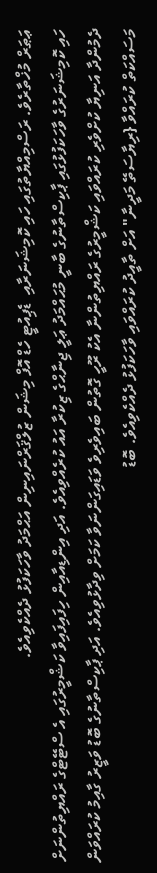ޢަޠަރް މުޚްތާރެވެ. ރަސްމިއްޔާތުގައި ހައި ކޮމިޝަނަރާއި  ޑެޕިއުޓީ ހެޑް އޮފް މިޝަން ޒުލްޤަރްނައިނިން އަޙްމަދު ވާހަކަފުޅު ދެއްކެވިއެވެ.
ހައި ކޮމިޝަނަރުގެ ވާހަކަފުޅުގައި ޕާކިސްތާނުގެ ބާނީ މުޙައްމަދު ޢަލީ ޖިނާޙްގެ ޒިކުރާ އައު ކުރެއްވިއެވެ. އަދި އިންޑިއާއިން ހިފައިފައިވާ ކަޝްމީރުގައި އެ ސްޓޭޓްގެ ރައްޔިތުންނަށް ދެމުންދާ އަނިޔާ ކުށްވެރި ކުރައްވައި ކަޝްމީރުގެ ރައްޔިތުންނާ އެކު ރޫހީ ގޮތުން ބައިވެރިވެ ވަޑައިގަންނަވާ ކަމަށް ވިދާޅުވިއެވެ. އަދި ޕާކިސްތާނުގެ ބޮޑު ވަޒީރު ގާއިމު ކުރައްވަން މަސައްކަތް ކުރައްވާ {ރިޔާސަތޭ މަދީނާ" އަށް ތާއީދު ކުރައްވައި ވާހަކަފުޅު ދެއްކެވިއެވެ. ބޮޑު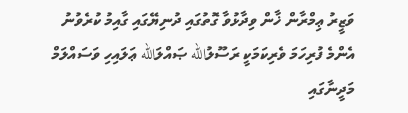ވަޒީރު ޢިމްރާން ޚާން ވިދާޅުވާ ގޮތުގައި ދުނިޔޭގައި ގާއިމު ކުރެވުނު އެންމެ ފުރިހަމަ ވެރިކަމަކީ ރަސޫލުالله ޞައްލަالله ޢަލައިހި ވަސައްލަމް މަދީނާގައި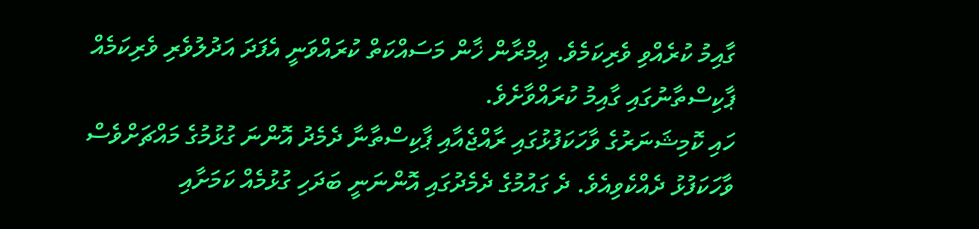ގާއިމު ކުރެއްވި ވެރިކަމެވެ. ޢިމްރާން ޚާން މަސައްކަތް ކުރައްވަނީ އެފަދަ އަދުލުވެރި ވެރިކަމެއް ޕާކިސްތާނުގައި ގާއިމު ކުރައްވާށެވެ.
ހައި ކޮމިޝަނަރުގެ ވާހަކަފުޅުގައި ރާއްޖެއާއި ޕާކިސްތާނާ ދެމެދު އޮންނަ ގުޅުމުގެ މައްޗަށްވެސް ވާހަކަފުޅު ދެއްކެވިއެވެ. ދެ ގައުމުގެ ދެމެދުގައި އޮންނަނީ ބަދަހި ގުޅުމެއް ކަމަށާއި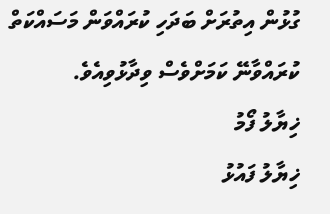ގުޅުން އިތުރަށް ބަދަހި ކުރައްވަން މަސައްކަތް ކުރައްވާނޭ ކަމަށްވެސް ވިދާޅުވިއެވެ.
ޚިޔާލު ފޯމު
ޚިޔާލު ފައުޅު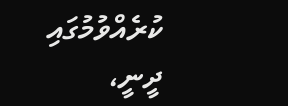ކުރެއްވުމުގައި ދީނީ،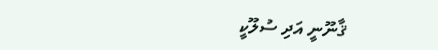ޤާނޫނީ އަދި ސުލޫކީ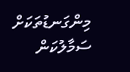މިންގަނޑުތަކަށް ސަމާލުކަން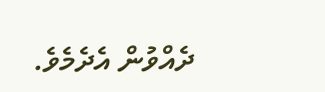ދެއްވުން އެދެމެވެ.